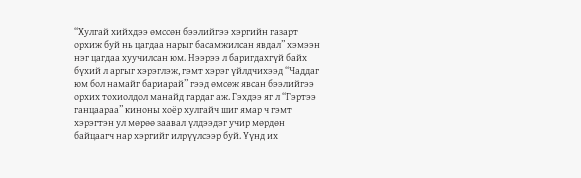“Хулгай хийхдээ өмссөн бээлийгээ хэргийн газарт орхиж буй нь цагдаа нарыг басамжилсан явдал” хэмээн нэг цагдаа хуучилсан юм. Нээрээ л баригдахгүй байх бүхий л аргыг хэрэглэж, гэмт хэрэг үйлдчихээд “Чаддаг юм бол намайг бариарай” гээд өмсөж явсан бээлийгээ орхих тохиолдол манайд гардаг аж. Гэхдээ яг л “Гэртээ ганцаараа” киноны хоёр хулгайч шиг ямар ч гэмт хэрэгтэн ул мөрөө заавал үлдээдэг учир мөрдөн байцаагч нар хэргийг илрүүлсээр буй. Үүнд их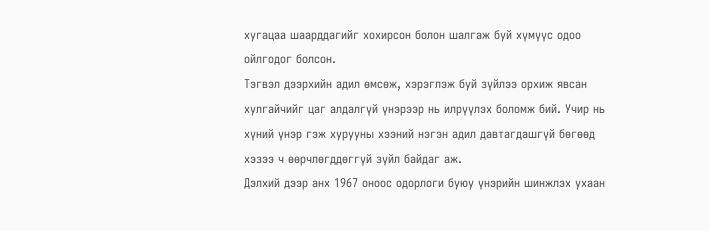хугацаа шаарддагийг хохирсон болон шалгаж буй хүмүүс одоо ойлгодог болсон.
Тэгвэл дээрхийн адил өмсөж, хэрэглэж буй зүйлээ орхиж явсан хулгайчийг цаг алдалгүй үнэрээр нь илрүүлэх боломж бий. Учир нь хүний үнэр гэж хурууны хээний нэгэн адил давтагдашгүй бөгөөд хэзээ ч өөрчлөгддөггүй зүйл байдаг аж.
Дэлхий дээр анх 1967 оноос одорлоги буюу үнэрийн шинжлэх ухаан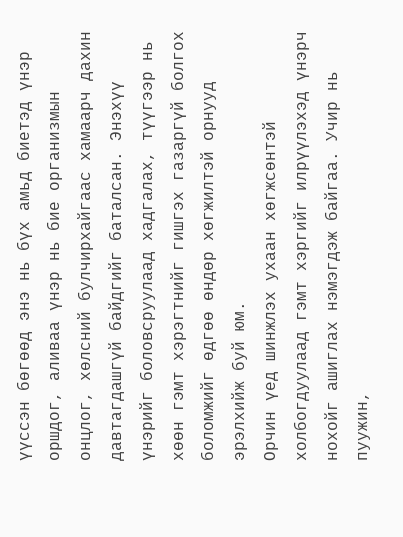үүссэн бөгөөд энэ нь бүх амьд биетэд үнэр оршдог, аливаа үнэр нь бие организмын онцлог, хөлсний булчирхайгаас хамаарч дахин давтагдашгүй байдгийг баталсан. Энэхүү үнэрийг боловсруулаад хадгалах, түүгээр нь хөөн гэмт хэрэгтнийг гишгэх газаргүй болгох боломжийг өдгөө өндөр хөгжилтэй орнууд эрэлхийж буй юм.
Орчин үед шинжлэх ухаан хөгжсөнтэй холбогдуулаад гэмт хэргийг илрүүлэхэд үнэрч нохойг ашиглах нэмэгдэж байгаа. Учир нь пуужин,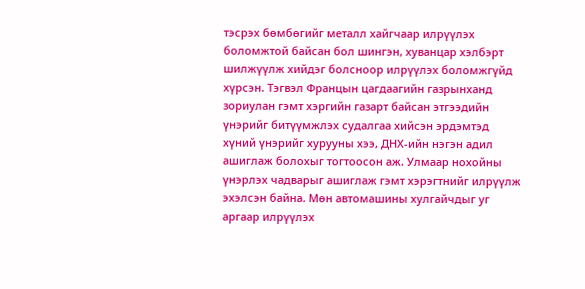тэсрэх бөмбөгийг металл хайгчаар илрүүлэх боломжтой байсан бол шингэн, хуванцар хэлбэрт шилжүүлж хийдэг болсноор илрүүлэх боломжгүйд хүрсэн. Тэгвэл Францын цагдаагийн газрынханд зориулан гэмт хэргийн газарт байсан этгээдийн үнэрийг битүүмжлэх судалгаа хийсэн эрдэмтэд хүний үнэрийг хурууны хээ, ДНХ-ийн нэгэн адил ашиглаж болохыг тогтоосон аж. Улмаар нохойны үнэрлэх чадварыг ашиглаж гэмт хэрэгтнийг илрүүлж эхэлсэн байна. Мөн автомашины хулгайчдыг уг аргаар илрүүлэх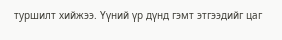туршилт хийжээ. Үүний үр дүнд гэмт этгээдийг цаг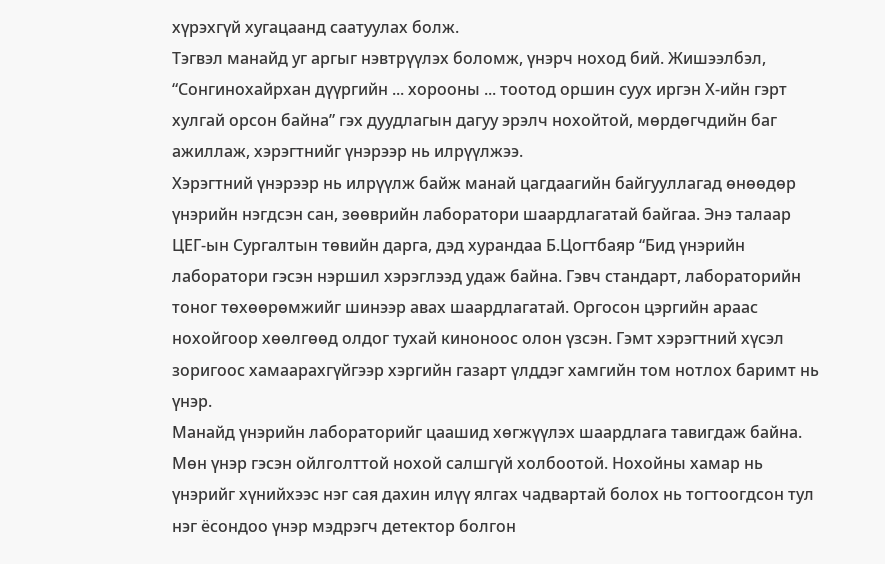хүрэхгүй хугацаанд саатуулах болж.
Тэгвэл манайд уг аргыг нэвтрүүлэх боломж, үнэрч ноход бий. Жишээлбэл, “Сонгинохайрхан дүүргийн ... хорооны ... тоотод оршин суух иргэн Х-ийн гэрт хулгай орсон байна” гэх дуудлагын дагуу эрэлч нохойтой, мөрдөгчдийн баг ажиллаж, хэрэгтнийг үнэрээр нь илрүүлжээ.
Хэрэгтний үнэрээр нь илрүүлж байж манай цагдаагийн байгууллагад өнөөдөр үнэрийн нэгдсэн сан, зөөврийн лаборатори шаардлагатай байгаа. Энэ талаар ЦЕГ-ын Сургалтын төвийн дарга, дэд хурандаа Б.Цогтбаяр “Бид үнэрийн лаборатори гэсэн нэршил хэрэглээд удаж байна. Гэвч стандарт, лабораторийн тоног төхөөрөмжийг шинээр авах шаардлагатай. Оргосон цэргийн араас нохойгоор хөөлгөөд олдог тухай киноноос олон үзсэн. Гэмт хэрэгтний хүсэл зоригоос хамаарахгүйгээр хэргийн газарт үлддэг хамгийн том нотлох баримт нь үнэр.
Манайд үнэрийн лабораторийг цаашид хөгжүүлэх шаардлага тавигдаж байна. Мөн үнэр гэсэн ойлголттой нохой салшгүй холбоотой. Нохойны хамар нь үнэрийг хүнийхээс нэг сая дахин илүү ялгах чадвартай болох нь тогтоогдсон тул нэг ёсондоо үнэр мэдрэгч детектор болгон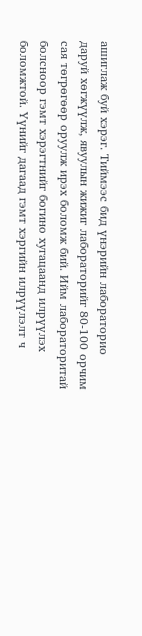ашиглаж буй хэрэг. Тиймээс бид үнэрийн лабораторио даруй хөгжүүлж, явуулын жижиг лабораторийг 80-100 орчим сая төгрөгөөр оруулж ирэх боломж бий. Ийм лабораторитай болсноор гэмт хэрэгтнийг богино хугацаанд илрүүлэх боломжтой. Үүнийг дагаад гэмт хэргийн илрүүлэлт ч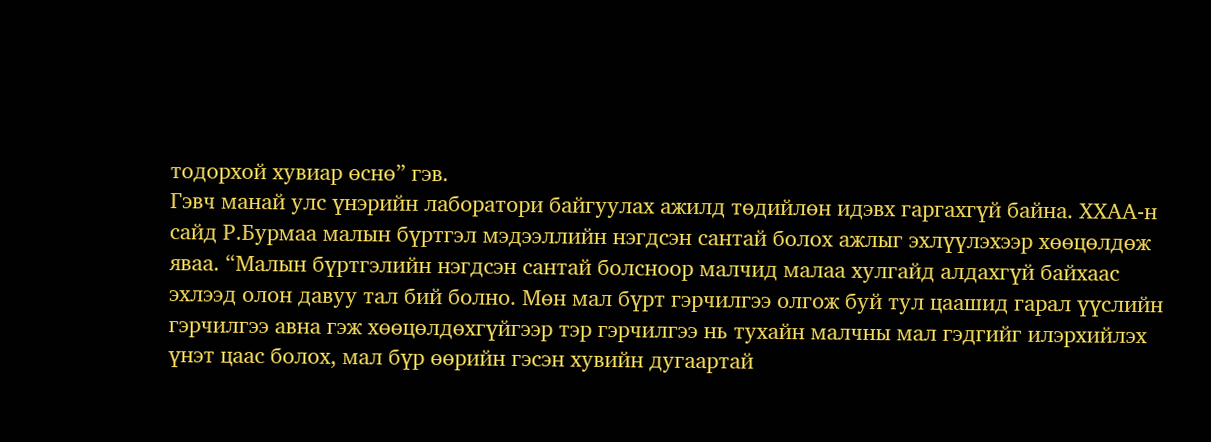тодорхой хувиар өснө” гэв.
Гэвч манай улс үнэрийн лаборатори байгуулах ажилд төдийлөн идэвх гаргахгүй байна. ХХАА-н сайд Р.Бурмаа малын бүртгэл мэдээллийн нэгдсэн сантай болох ажлыг эхлүүлэхээр хөөцөлдөж яваа. “Малын бүртгэлийн нэгдсэн сантай болсноор малчид малаа хулгайд алдахгүй байхаас эхлээд олон давуу тал бий болно. Мөн мал бүрт гэрчилгээ олгож буй тул цаашид гарал үүслийн гэрчилгээ авна гэж хөөцөлдөхгүйгээр тэр гэрчилгээ нь тухайн малчны мал гэдгийг илэрхийлэх үнэт цаас болох, мал бүр өөрийн гэсэн хувийн дугаартай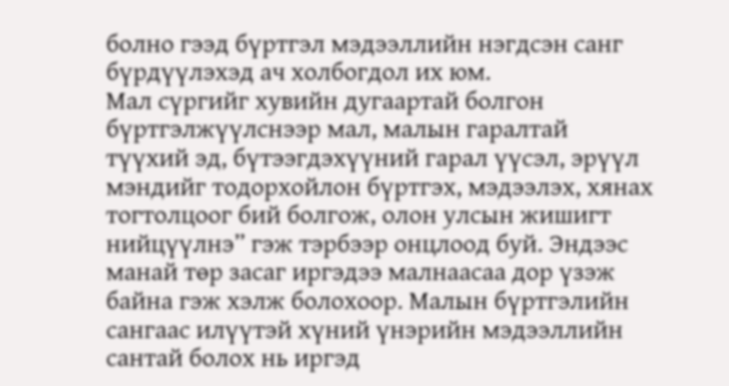болно гээд бүртгэл мэдээллийн нэгдсэн санг бүрдүүлэхэд ач холбогдол их юм.
Мал сүргийг хувийн дугаартай болгон бүртгэлжүүлснээр мал, малын гаралтай түүхий эд, бүтээгдэхүүний гарал үүсэл, эрүүл мэндийг тодорхойлон бүртгэх, мэдээлэх, хянах тогтолцоог бий болгож, олон улсын жишигт нийцүүлнэ” гэж тэрбээр онцлоод буй. Эндээс манай төр засаг иргэдээ малнаасаа дор үзэж байна гэж хэлж болохоор. Малын бүртгэлийн сангаас илүүтэй хүний үнэрийн мэдээллийн сантай болох нь иргэд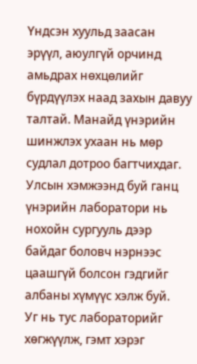Үндсэн хуульд заасан эрүүл, аюулгүй орчинд амьдрах нөхцөлийг бүрдүүлэх наад захын давуу талтай. Манайд үнэрийн шинжлэх ухаан нь мөр судлал дотроо багтчихдаг. Улсын хэмжээнд буй ганц үнэрийн лаборатори нь нохойн сургууль дээр байдаг боловч нэрнээс цаашгүй болсон гэдгийг албаны хүмүүс хэлж буй.
Уг нь тус лабораторийг хөгжүүлж, гэмт хэрэг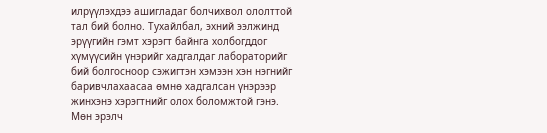илрүүлэхдээ ашигладаг болчихвол ололттой тал бий болно. Тухайлбал, эхний ээлжинд эрүүгийн гэмт хэрэгт байнга холбогддог хүмүүсийн үнэрийг хадгалдаг лабораторийг бий болгосноор сэжигтэн хэмээн хэн нэгнийг баривчлахаасаа өмнө хадгалсан үнэрээр жинхэнэ хэрэгтнийг олох боломжтой гэнэ. Мөн эрэлч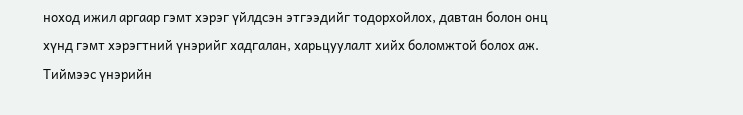ноход ижил аргаар гэмт хэрэг үйлдсэн этгээдийг тодорхойлох, давтан болон онц хүнд гэмт хэрэгтний үнэрийг хадгалан, харьцуулалт хийх боломжтой болох аж. Тиймээс үнэрийн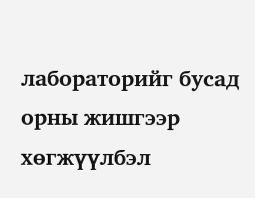лабораторийг бусад орны жишгээр хөгжүүлбэл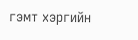гэмт хэргийн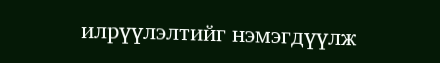илрүүлэлтийг нэмэгдүүлж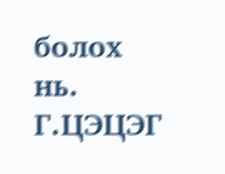болох нь.
Г.ЦЭЦЭГ